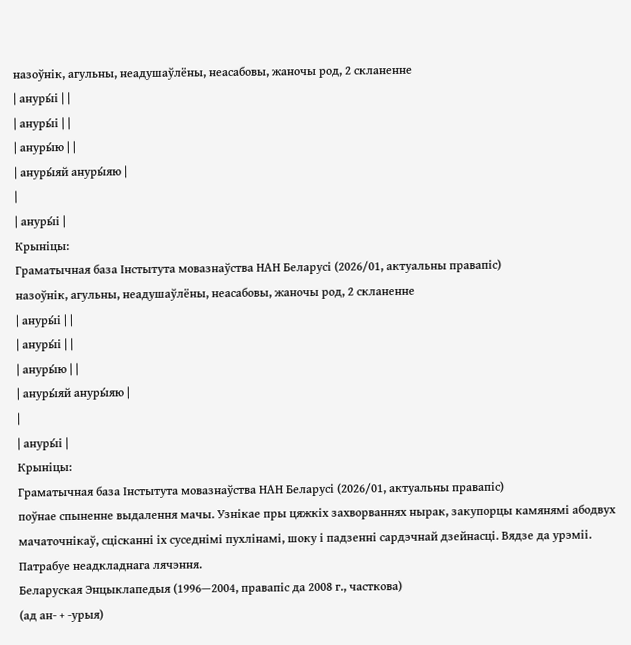назоўнік, агульны, неадушаўлёны, неасабовы, жаночы род, 2 скланенне
| ануры́і | |
| ануры́і | |
| ануры́ю | |
| ануры́яй ануры́яю |
|
| ануры́і |
Крыніцы:
Граматычная база Інстытута мовазнаўства НАН Беларусі (2026/01, актуальны правапіс)
назоўнік, агульны, неадушаўлёны, неасабовы, жаночы род, 2 скланенне
| ануры́і | |
| ануры́і | |
| ануры́ю | |
| ануры́яй ануры́яю |
|
| ануры́і |
Крыніцы:
Граматычная база Інстытута мовазнаўства НАН Беларусі (2026/01, актуальны правапіс)
поўнае спыненне выдалення мачы. Узнікае пры цяжкіх захворваннях нырак, закупорцы камянямі абодвух мачаточнікаў, сцісканні іх суседнімі пухлінамі, шоку і падзенні сардэчнай дзейнасці. Вядзе да урэміі. Патрабуе неадкладнага лячэння.
Беларуская Энцыклапедыя (1996—2004, правапіс да 2008 г., часткова)
(ад ан- + -урыя)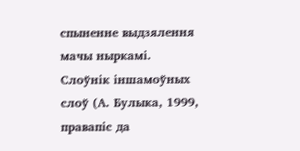спыненне выдзялення мачы ныркамі.
Слоўнік іншамоўных слоў (А. Булыка, 1999, правапіс да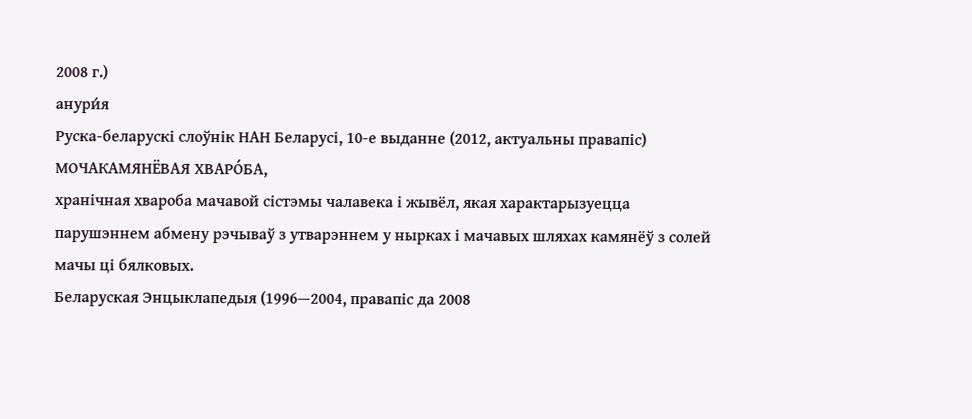2008 г.)
анури́я
Руска-беларускі слоўнік НАН Беларусі, 10-е выданне (2012, актуальны правапіс)
МОЧАКАМЯНЁВАЯ ХВАРО́БА,
хранічная хвароба мачавой сістэмы чалавека і жывёл, якая характарызуецца парушэннем абмену рэчываў з утварэннем у нырках і мачавых шляхах камянёў з солей мачы ці бялковых.
Беларуская Энцыклапедыя (1996—2004, правапіс да 2008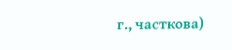г., часткова)